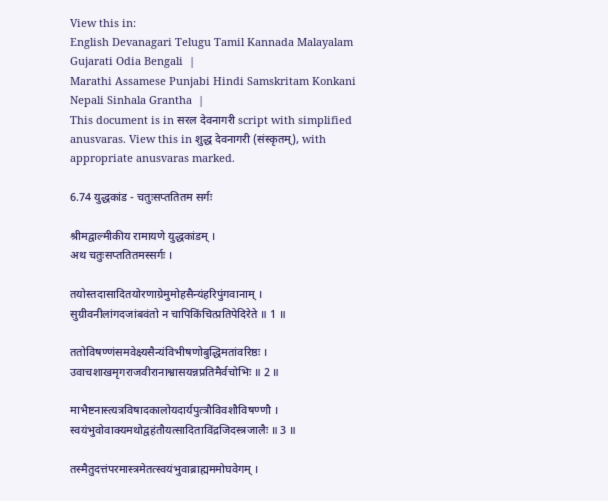View this in:
English Devanagari Telugu Tamil Kannada Malayalam Gujarati Odia Bengali  |
Marathi Assamese Punjabi Hindi Samskritam Konkani Nepali Sinhala Grantha  |
This document is in सरल देवनागरी script with simplified anusvaras. View this in शुद्ध देवनागरी (संस्कृतम्), with appropriate anusvaras marked.

6.74 युद्धकांड - चतुःसप्ततितम सर्गः

श्रीमद्वाल्मीकीय रामायणे युद्धकांडम् ।
अथ चतुःसप्ततितमस्सर्गः ।

तयोस्तदासादितयोरणाग्रेमुमोहसैन्यंहरिपुंगवानाम् ।
सुग्रीवनीलांगदजांबवंतो न चापिकिंचित्प्रतिपेदिरेते ॥ 1 ॥

ततोविषण्णंसमवेक्ष्यसैन्यंविभीषणोबुद्धिमतांवरिष्ठः ।
उवाचशाखमृगराजवीरानाश्वासयन्नप्रतिमैर्वचोभिः ॥ 2 ॥

माभैष्टनास्त्यत्रविषादकालोयदार्यपुत्त्रौविवशौविषण्णौ ।
स्वयंभुवोवाक्यमथोद्वहंतौयत्सादिताविंद्रजिदस्त्रजालैः ॥ 3 ॥

तस्मैतुदत्तंपरमास्त्रमेतत्स्वयंभुवाब्राह्मममोघवेगम् ।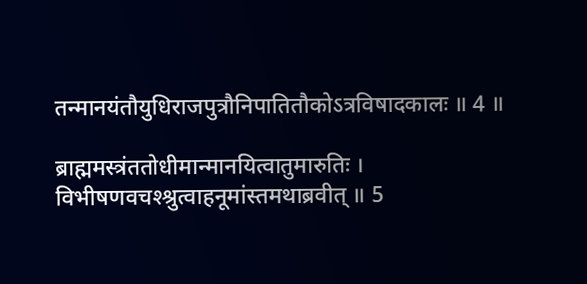तन्मानयंतौयुधिराजपुत्रौनिपातितौकोऽत्रविषादकालः ॥ 4 ॥

ब्राह्ममस्त्रंततोधीमान्मानयित्वातुमारुतिः ।
विभीषणवचश्श्रुत्वाहनूमांस्तमथाब्रवीत् ॥ 5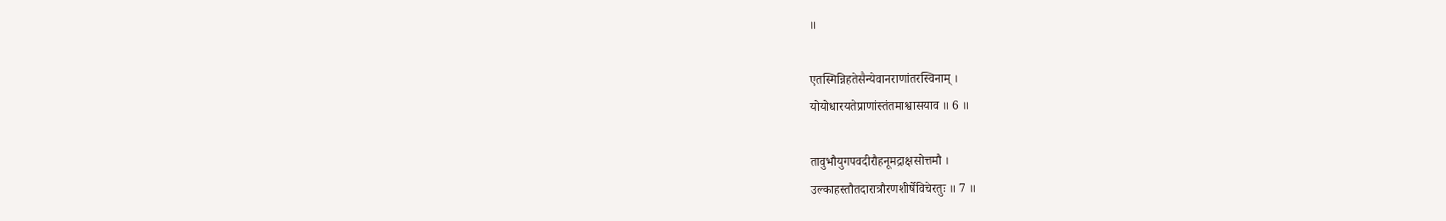॥

एतस्मिन्निहतेसैन्येवानराणांतरस्विनाम् ।
योयोधारयतेप्राणांस्तंतमाश्वासयाव ॥ 6 ॥

तावुभौयुगपवदीरौहनूमद्राक्षसोत्तमौ ।
उल्काहस्तौतदारात्रौरणशीर्षेविचेरतुः ॥ 7 ॥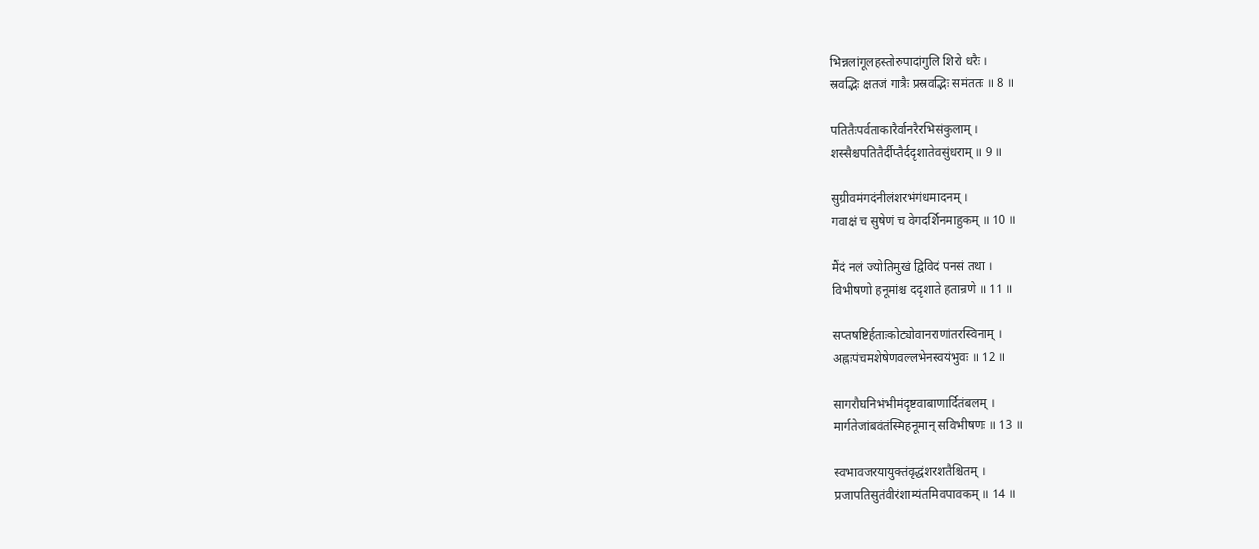भिन्नलांगूलहस्तोरुपादांगुलि शिरो धरैः ।
स्रवद्भिः क्षतजं गात्रैः प्रस्रवद्भिः समंततः ॥ 8 ॥

पतितैःपर्वताकारैर्वानरैरभिसंकुलाम् ।
शस्सैश्चपतितैर्दीप्तैर्ददृशातेवसुंधराम् ॥ 9 ॥

सुग्रीवमंगदंनीलंशरभंगंधमादनम् ।
गवाक्षं च सुषेणं च वेगदर्शिनमाहुकम् ॥ 10 ॥

मैंदं नलं ज्योतिमुखं द्विविदं पनसं तथा ।
विभीषणो हनूमांश्च ददृशाते हतान्रणे ॥ 11 ॥

सप्तषष्टिर्हताःकोट्योवानराणांतरस्विनाम् ।
अह्नःपंचमशेषेणवल्लभेनस्वयंभुवः ॥ 12 ॥

सागरौघनिभंभीमंदृष्टवाबाणार्दितंबलम् ।
मार्गतेजांबवंतंस्मिहनूमान् सविभीषणः ॥ 13 ॥

स्वभावजरयायुक्तंवृद्धंशरशतैश्चितम् ।
प्रजापतिसुतंवीरंशाम्यंतमिवपावकम् ॥ 14 ॥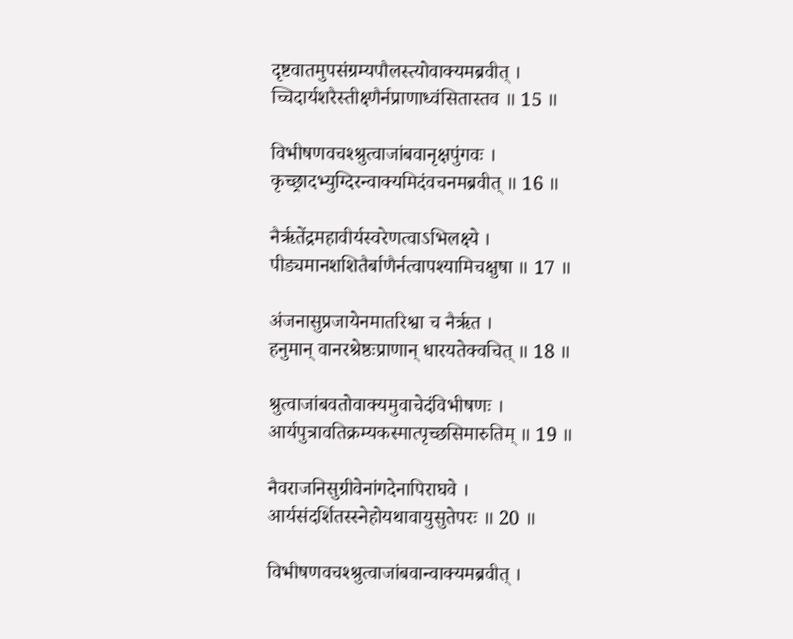दृष्टवातमुपसंग्रम्यपौलस्त्योवाक्यमब्रवीत् ।
च्चिदार्यशरैस्तीक्ष्णैर्नप्राणाध्वंसितास्तव ॥ 15 ॥

विभीषणवचश्श्रुत्वाजांबवानृक्षपुंगवः ।
कृच्छ्रादभ्युग्दिरन्वाक्यमिदंवचनमब्रवीत् ॥ 16 ॥

नैरृतेंद्रमहावीर्यस्वरेणत्वाऽभिलक्ष्ये ।
पीड्यमानशशितैर्बाणैर्नत्वापश्यामिचक्षुषा ॥ 17 ॥

अंजनासुप्रजायेनमातरिश्वा च नैरृत ।
हनुमान् वानरश्रेष्ठःप्राणान् धारयतेक्वचित् ॥ 18 ॥

श्रुत्वाजांबवतोवाक्यमुवाचेदंविभीषणः ।
आर्यपुत्रावतिक्रम्यकस्मात्पृच्छसिमारुतिम् ॥ 19 ॥

नैवराजनिसुग्रीवेनांगदेनापिराघवे ।
आर्यसंदर्शितस्स्नेहोयथावायुसुतेपरः ॥ 20 ॥

विभीषणवचश्श्रुत्वाजांबवान्वाक्यमब्रवीत् ।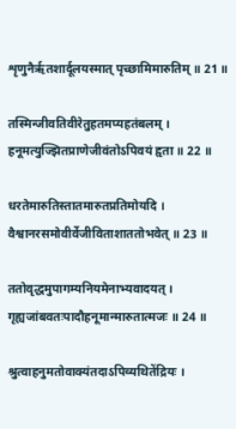शृणुनैरृतशार्दूलयस्मात् पृच्छामिमारुतिम् ॥ 21 ॥

तस्मिन्जीवतिवीरेतुहतमप्यहतंबलम् ।
हनूमत्युज्झितप्राणेजीवंतोऽपिवयं हृता ॥ 22 ॥

धरतेमारुतिस्तातमारुतप्रतिमोयदि ।
वैश्वानरसमोवीर्वेजीविताशाततोभवेत् ॥ 23 ॥

ततोवृद्धमुपागम्यनियमेनाभ्यवादयत् ।
गृह्यजांबवतःपादौहनूमान्मारुतात्मजः ॥ 24 ॥

श्रुत्वाहनुमतोवाक्यंतदाऽपिव्यथितेंद्रियः ।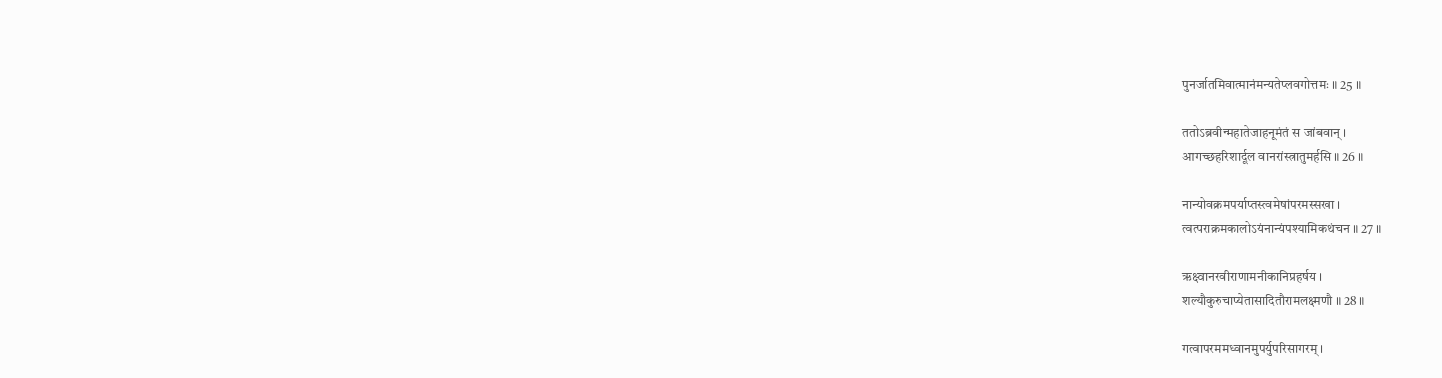पुनर्जातमिवात्मानंमन्यतेप्लवगोत्तमः ॥ 25 ॥

ततोऽब्रवीन्महातेजाहनूमंतं स जांबवान् ।
आगच्छहरिशार्दूल वानरांस्त्रातुमर्हसि ॥ 26 ॥

नान्योवक्रमपर्याप्तस्त्वमेषांपरमस्सखा ।
त्वत्पराक्रमकालोऽयंनान्यंपश्यामिकथंचन ॥ 27 ॥

ऋक्ष्वानरवीराणामनीकानिप्रहर्षय ।
शल्यौकुरुचाप्येतासादितौरामलक्ष्मणौ ॥ 28 ॥

गत्वापरममध्वानमुपर्युपरिसागरम् ।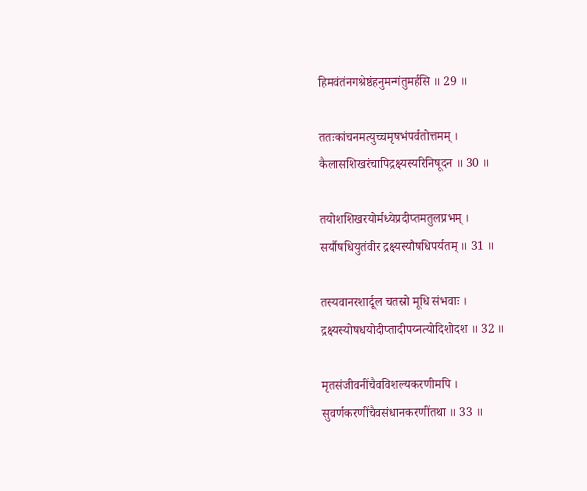हिमवंतंनगश्रेष्ठंहनुमन्गंतुमर्हसि ॥ 29 ॥

ततःकांचनमत्युच्चमृषभंपर्वतोत्तमम् ।
कैलासशिखरंचापिद्रक्ष्यस्यरिनिषूदन ॥ 30 ॥

तयोशशिखरयोर्मध्येप्रदीप्तमतुलप्रभम् ।
सर्यौषधियुतंवीर द्रक्ष्यस्यौषधिपर्यतम् ॥ 31 ॥

तस्यवानरशार्दूल चतस्रो मूधि संभवाः ।
द्रक्ष्यस्योषधयोदीप्तादीपय्नत्योदिशोदश ॥ 32 ॥

मृतसंजीवनींचैवविशल्यकरणीमपि ।
सुवर्णकरणींचैवसंधानकरणींतथा ॥ 33 ॥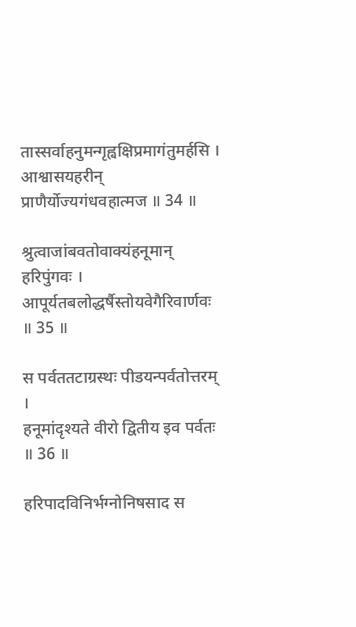तास्सर्वाहनुमन्गृह्वक्षिप्रमागंतुमर्हसि ।
आश्वासयहरीन् प्राणैर्योज्यगंधवहात्मज ॥ 34 ॥

श्रुत्वाजांबवतोवाक्यंहनूमान् हरिपुंगवः ।
आपूर्यतबलोद्धर्षैस्तोयवेगैरिवार्णवः ॥ 35 ॥

स पर्वततटाग्रस्थः पीडयन्पर्वतोत्तरम् ।
हनूमांदृश्यते वीरो द्वितीय इव पर्वतः ॥ 36 ॥

हरिपादविनिर्भग्नोनिषसाद स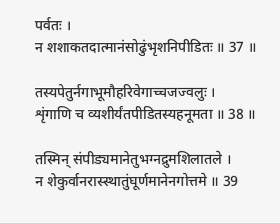पर्वतः ।
न शशाकतदात्मानंसोढुंभृशनिपीडितः ॥ 37 ॥

तस्यपेतुर्नगाभूमौहरिवेगाच्चजज्वलुः ।
शृंगाणि च व्यशीर्यंतपीडितस्यहनूमता ॥ 38 ॥

तस्मिन् संपीड्यमानेतुभग्नद्रुमशिलातले ।
न शेकुर्वानरास्स्थातुंघूर्णमानेनगोत्तमे ॥ 39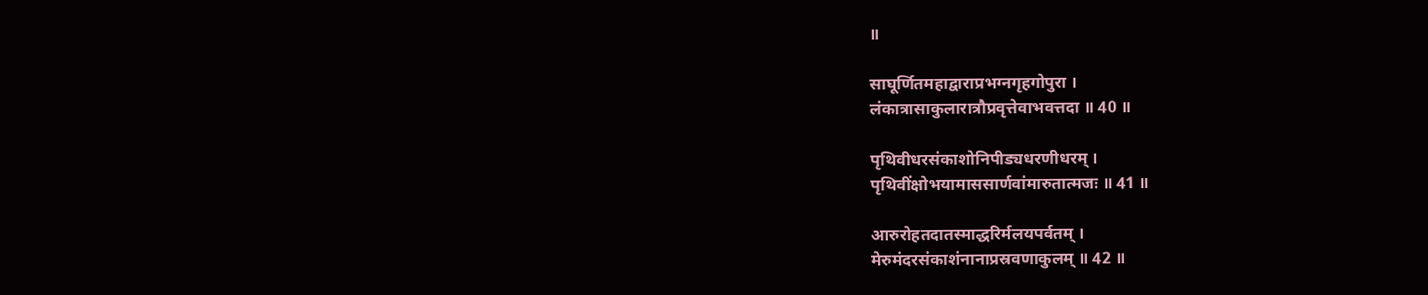॥

साघूर्णितमहाद्वाराप्रभग्नगृहगोपुरा ।
लंकात्रासाकुलारात्रौप्रवृत्तेवाभवत्तदा ॥ 40 ॥

पृथिवीधरसंकाशोनिपीड्यधरणीधरम् ।
पृथिवींक्षोभयामाससार्णवांमारुतात्मजः ॥ 41 ॥

आरुरोहतदातस्माद्धरिर्मलयपर्वतम् ।
मेरुमंदरसंकाशंनानाप्रस्रवणाकुलम् ॥ 42 ॥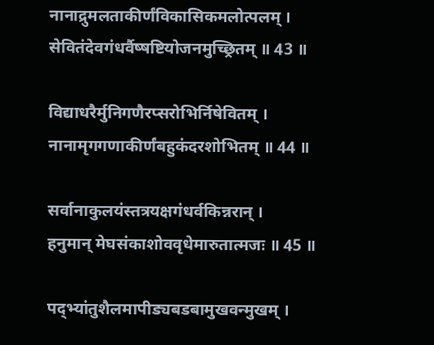नानाद्रुमलताकीर्णंविकासिकमलोत्पलम् ।
सेवितंदेवगंधर्वैष्षष्टियोजनमुच्छ्रितम् ॥ 43 ॥

विद्याधरैर्मुनिगणैरप्सरोभिर्निषेवितम् ।
नानामृगगणाकीर्णंबहुकंदरशोभितम् ॥ 44 ॥

सर्वानाकुलयंस्तत्रयक्षगंधर्वकिन्नरान् ।
हनुमान् मेघसंकाशोववृधेमारुतात्मजः ॥ 45 ॥

पद्भ्यांतुशैलमापीड्यबडबामुखवन्मुखम् ।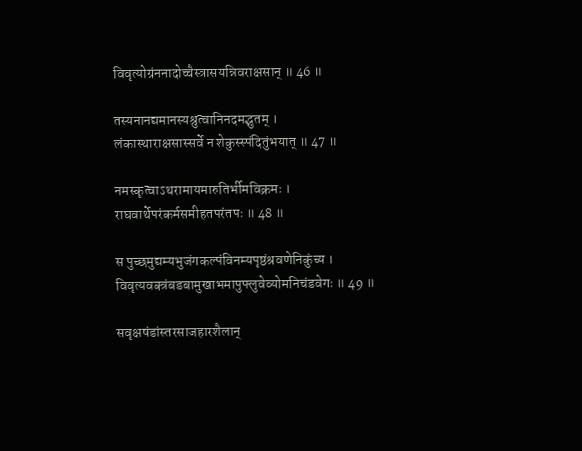विवृत्योग्रंननादोच्चैस्त्रासयन्निवराक्षसान् ॥ 46 ॥

तस्यनानद्यमानस्यश्रुत्वानिनदमद्भुतम् ।
लंकास्थाराक्षसास्सर्वे न शेकुस्स्पंदितुंभयात् ॥ 47 ॥

नमस्कृत्वाऽथरामायमारुतिर्भीमविक्रमः ।
राघवार्थेपरंकर्मसमीहतपरंतपः ॥ 48 ॥

स पुच्छमुद्यम्यभुजंगकल्पंविनम्यपृष्ठंश्रवणेनिकुंच्य ।
विवृत्यवक्त्रंबडबामुखाभमापुफ्लुवेव्योमनिचंडवेगः ॥ 49 ॥

सवृक्षषंडांस्तरसाजहारशैलान्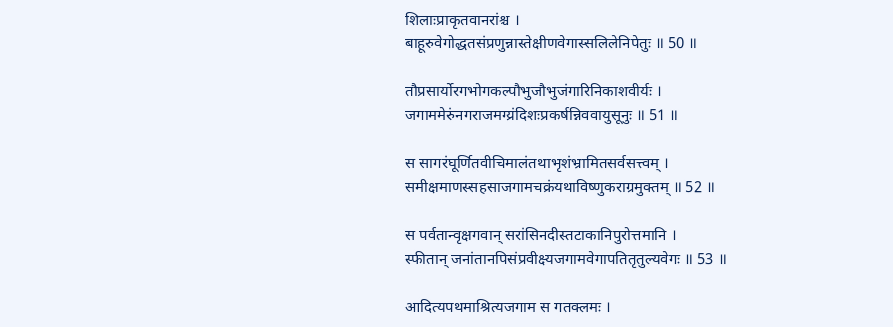शिलाःप्राकृतवानरांश्च ।
बाहूरुवेगोद्धतसंप्रणुन्नास्तेक्षीणवेगास्सलिलेनिपेतुः ॥ 50 ॥

तौप्रसार्योरगभोगकल्पौभुजौभुजंगारिनिकाशवीर्यः ।
जगाममेरुंनगराजमग्य्रंदिशःप्रकर्षन्निववायुसूनुः ॥ 51 ॥

स सागरंघूर्णितवीचिमालंतथाभृशंभ्रामितसर्वसत्त्वम् ।
समीक्षमाणस्सहसाजगामचक्रंयथाविष्णुकराग्रमुक्तम् ॥ 52 ॥

स पर्वतान्वृक्षगवान् सरांसिनदीस्तटाकानिपुरोत्तमानि ।
स्फीतान् जनांतानपिसंप्रवीक्ष्यजगामवेगापतितृतुल्यवेगः ॥ 53 ॥

आदित्यपथमाश्रित्यजगाम स गतक्लमः ।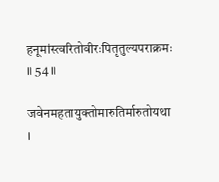हनूमांस्त्वरितोवीरःपितृतुल्यपराक्रमः ॥ 54 ॥

जवेनमहतायुक्तोमारुतिर्मारुतोयथा ।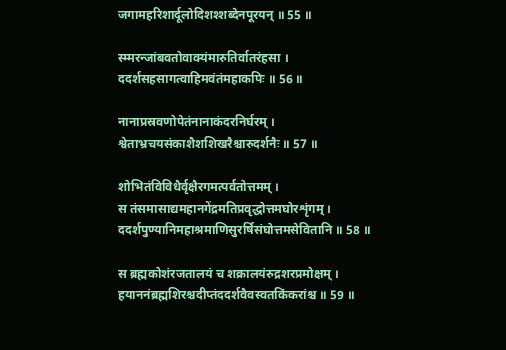जगामहरिशार्दूलोदिशश्शब्देनपूरयन् ॥ 55 ॥

स्म्मरन्जांबवतोवाक्यंमारुतिर्वातरंहसा ।
ददर्शसहसागत्वाहिमवंतंमहाकपिः ॥ 56 ॥

नानाप्रस्रवणोपेतंनानाकंदरनिर्घरम् ।
श्वेताभ्रचयसंकाशैशशिखरैश्चारुदर्शनैः ॥ 57 ॥

शोभितंविविधैर्वृक्षैरगमत्पर्वतोत्तमम् ।
स तंसमासाद्यमहानगेंद्रमतिप्रवृद्धोत्तमघोरशृंगम् ।
ददर्शपुण्यानिमहाश्रमाणिसुरर्षिसंघोत्तमसेवितानि ॥ 58 ॥

स ब्रह्मकोशंरजतालयं च शक्रालयंरुद्रशरप्रमोक्षम् ।
हयाननंब्रह्मशिरश्चदीप्तंददर्शवैवस्वतकिंकरांश्च ॥ 59 ॥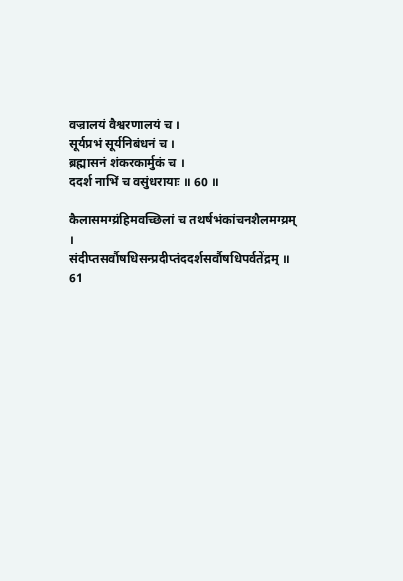वज्रालयं वैश्वरणालयं च ।
सूर्यप्रभं सूर्यनिबंधनं च ।
ब्रह्मासनं शंकरकार्मुकं च ।
ददर्श नाभिं च वसुंधरायाः ॥ 60 ॥

कैलासमग्य्रंहिमवच्छिलां च तथर्षभंकांचनशैलमग्य्रम् ।
संदीप्तसर्वौषधिसन्प्रदीप्तंददर्शसर्वौषधिपर्वतेंद्रम् ॥ 61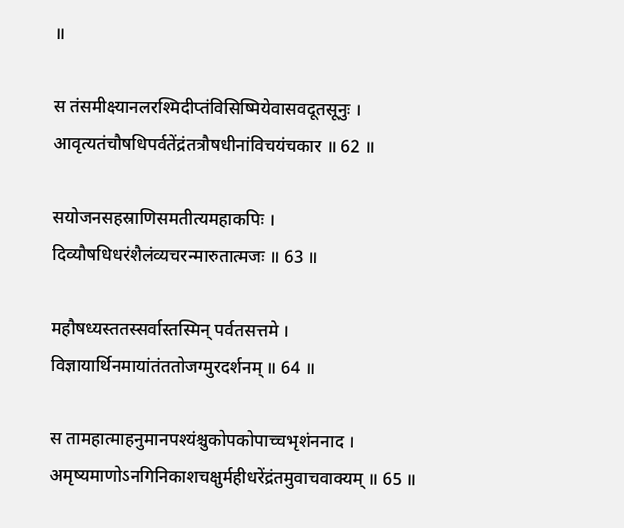॥

स तंसमीक्ष्यानलरश्मिदीप्तंविसिष्मियेवासवदूतसूनुः ।
आवृत्यतंचौषधिपर्वतेंद्रंतत्रौषधीनांविचयंचकार ॥ 62 ॥

सयोजनसहस्राणिसमतीत्यमहाकपिः ।
दिव्यौषधिधरंशैलंव्यचरन्मारुतात्मजः ॥ 63 ॥

महौषध्यस्ततस्सर्वास्तस्मिन् पर्वतसत्तमे ।
विज्ञायार्थिनमायांतंततोजग्मुरदर्शनम् ॥ 64 ॥

स तामहात्माहनुमानपश्यंश्चुकोपकोपाच्चभृशंननाद ।
अमृष्यमाणोऽनगिनिकाशचक्षुर्महीधरेंद्रंतमुवाचवाक्यम् ॥ 65 ॥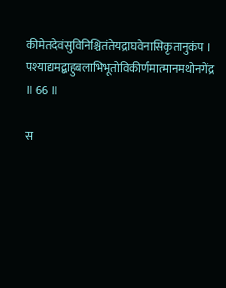कीमेतदेवंसुविनिश्चितंतेयद्राघवेनासिकृतानुकंप ।
पश्याद्यमद्बाहुबलाभिभूतोविकीर्णमात्मानमथोनगेंद्र ॥ 66 ॥

स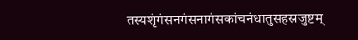तस्यशृंगंसनगंसनागंसकांचनंधातुसहस्रजुष्टम्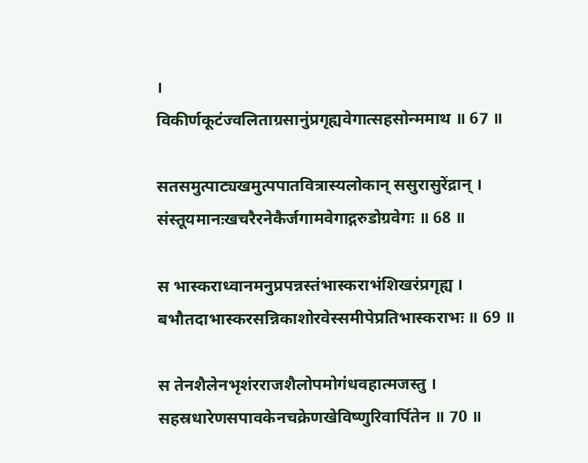।
विकीर्णकूटंज्वलिताग्रसानुंप्रगृह्यवेगात्सहसोन्ममाथ ॥ 67 ॥

सतसमुत्पाट्यखमुत्पपातवित्रास्यलोकान् ससुरासुरेंद्रान् ।
संस्तूयमानःखचरैरनेकैर्जगामवेगाद्गरुडोग्रवेगः ॥ 68 ॥

स भास्कराध्वानमनुप्रपन्नस्तंभास्कराभंशिखरंप्रगृह्य ।
बभौतदाभास्करसन्निकाशोरवेस्समीपेप्रतिभास्कराभः ॥ 69 ॥

स तेनशैलेनभृशंरराजशैलोपमोगंधवहात्मजस्तु ।
सहस्रधारेणसपावकेनचक्रेणखेविष्णुरिवार्पितेन ॥ 70 ॥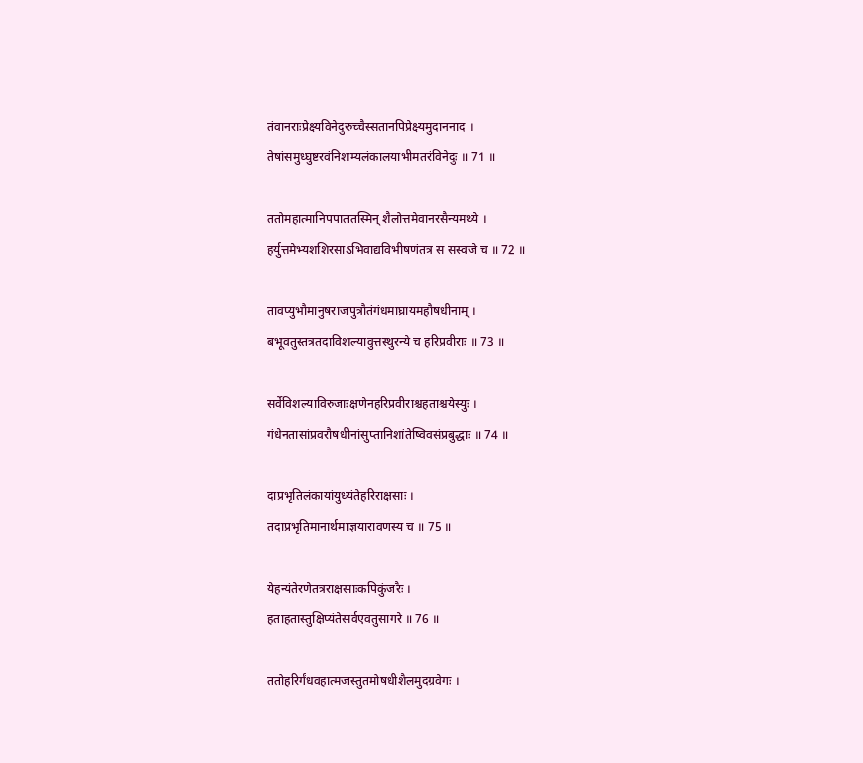तंवानराःप्रेक्ष्यविनेदुरुच्चैस्सतानपिप्रेक्ष्यमुदाननाद ।
तेषांसमुध्घुष्टरवंनिशम्यलंकालयाभीमतरंविनेदुः ॥ 71 ॥

ततोमहात्मानिपपाततस्मिन् शैलोत्तमेवानरसैन्यमथ्ये ।
हर्युत्तमेभ्यशशिरसाऽभिवाद्यविभीषणंतत्र स सस्वजे च ॥ 72 ॥

तावप्युभौमानुषराजपुत्रौतंगंधमाघ्रायमहौषधीनाम् ।
बभूवतुस्तत्रतदाविशल्यावुत्तस्थुरन्ये च हरिप्रवीराः ॥ 73 ॥

सर्वेविशल्याविरुजाःक्षणेनहरिप्रवीराश्चहताश्चयेस्युः ।
गंधेनतासांप्रवरौषधीनांसुप्तानिशांतेष्विवसंप्रबुद्धाः ॥ 74 ॥

दाप्रभृतिलंकायांयुध्यंतेहरिराक्षसाः ।
तदाप्रभृतिमानार्थमाज्ञयारावणस्य च ॥ 75 ॥

येहन्यंतेरणेतत्रराक्षसाःकपिकुंजरैः ।
हताहतास्तुक्षिप्यंतेसर्वएवतुसागरे ॥ 76 ॥

ततोहरिर्गंधवहात्मजस्तुतमोषधीशैलमुदग्रवेगः ।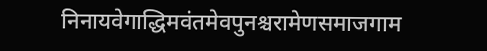निनायवेगाद्धिमवंतमेवपुनश्चरामेणसमाजगाम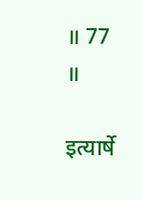॥ 77 ॥

इत्यार्षे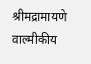श्रीमद्रामायणे वाल्मीकीय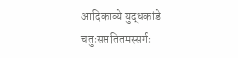आदिकाव्ये युद्धकांडे चतुःसप्ततितमस्सर्गः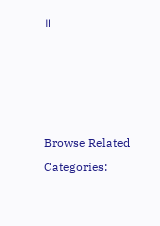॥




Browse Related Categories: